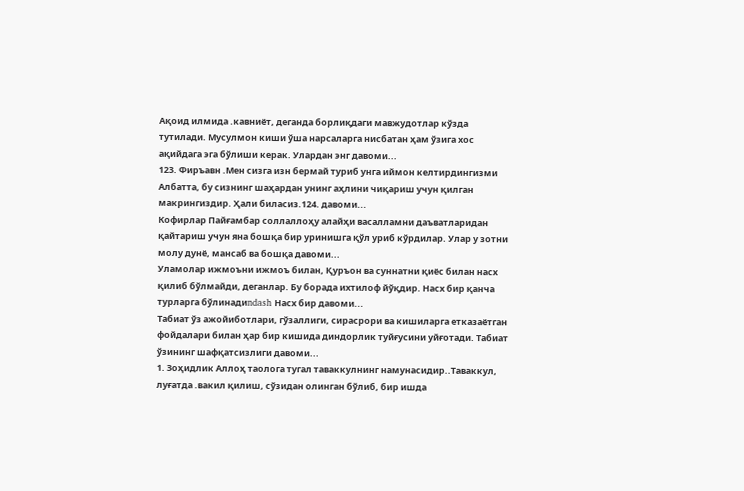Ақоид илмида .кавниёт, деганда борлиқдаги мавжудотлар кўзда тутилади. Мусулмон киши ўша нарсаларга нисбатан ҳам ўзига хос ақийдага эга бўлиши керак. Улардан энг давоми...
123. Фиръавн .Мен сизга изн бермай туриб унга иймон келтирдингизми Албатта, бу сизнинг шаҳардан унинг аҳлини чиқариш учун қилган макрингиздир. Ҳали биласиз.124. давоми...
Кофирлар Пайғамбар соллаллоҳу алайҳи васалламни даъватларидан қайтариш учун яна бошқа бир уринишга қўл уриб кўрдилар. Улар у зотни молу дунё, мансаб ва бошқа давоми...
Уламолар ижмоъни ижмоъ билан, Қуръон ва суннатни қиёс билан насх қилиб бўлмайди, деганлар. Бу борада ихтилоф йўқдир. Насх бир қанча турларга бўлинадиndash Насх бир давоми...
Табиат ўз ажойиботлари, гўзаллиги, сирасрори ва кишиларга етказаётган фойдалари билан ҳар бир кишида диндорлик туйғусини уйғотади. Табиат ўзининг шафқатсизлиги давоми...
1. Зоҳидлик Аллоҳ таолога тугал таваккулнинг намунасидир..Таваккул, луғатда .вакил қилиш, сўзидан олинган бўлиб, бир ишда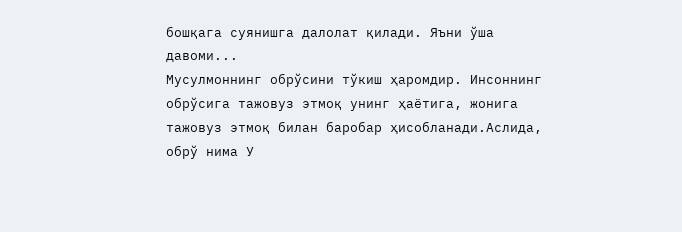бошқага суянишга далолат қилади. Яъни ўша давоми...
Мусулмоннинг обрўсини тўкиш ҳаромдир. Инсоннинг обрўсига тажовуз этмоқ унинг ҳаётига, жонига тажовуз этмоқ билан баробар ҳисобланади.Аслида, обрў нима У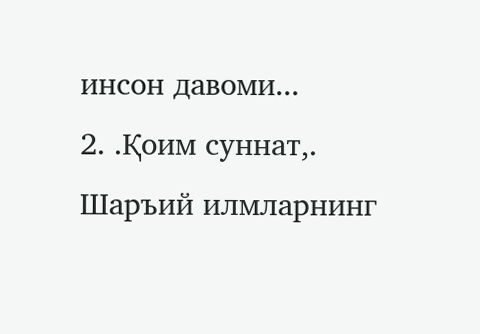инсон давоми...
2. .Қоим суннат,.
Шаръий илмларнинг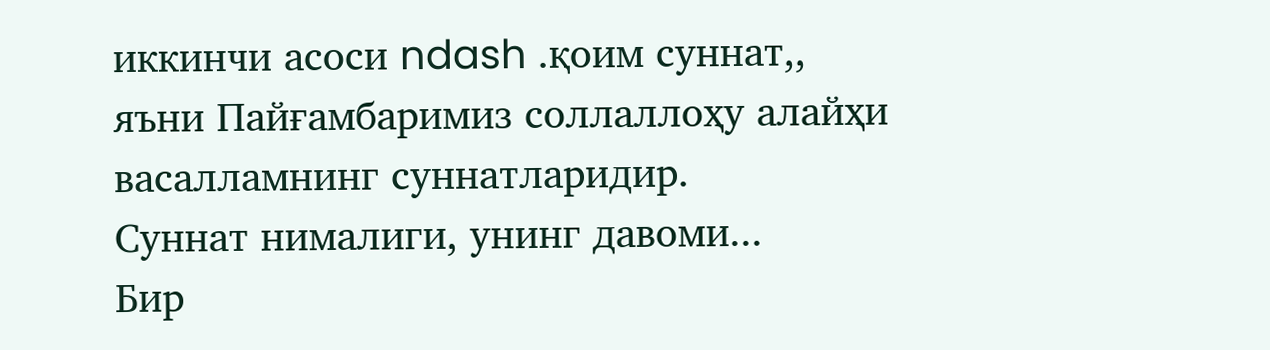иккинчи асоси ndash .қоим суннат,, яъни Пайғамбаримиз соллаллоҳу алайҳи васалламнинг суннатларидир.
Суннат нималиги, унинг давоми...
Бир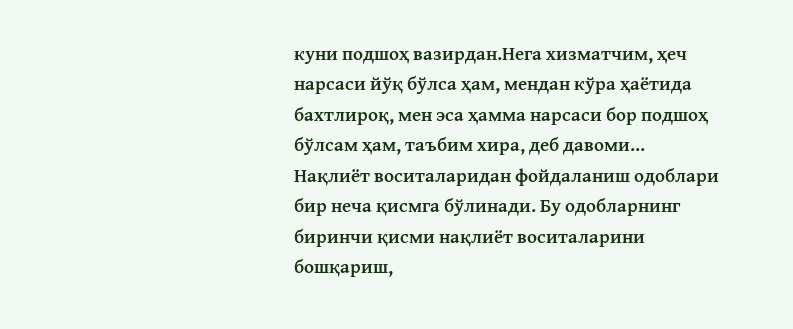куни подшоҳ вазирдан.Нега хизматчим, ҳеч нарсаси йўқ бўлса ҳам, мендан кўра ҳаётида бахтлироқ, мен эса ҳамма нарсаси бор подшоҳ бўлсам ҳам, таъбим хира, деб давоми...
Нақлиёт воситаларидан фойдаланиш одоблари бир неча қисмга бўлинади. Бу одобларнинг биринчи қисми нақлиёт воситаларини бошқариш,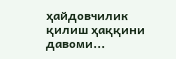ҳайдовчилик қилиш ҳаққини давоми...